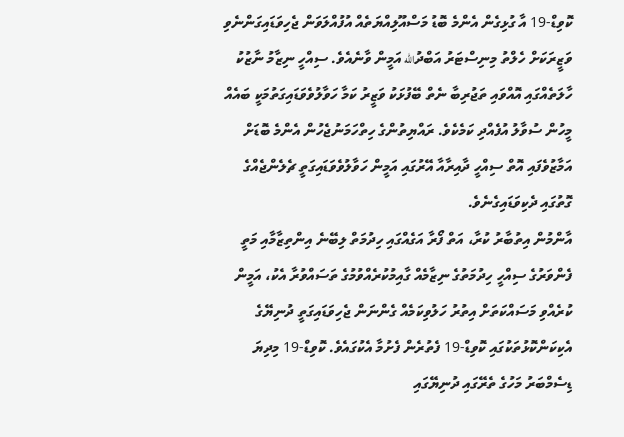ކޮވިޑް-19 އާ ގުޅިގެން އެންމެ ބޮޑު މަސްއޫލިއްޔަތެއް އުފުއްލަވަން ޖެހިވަޑައިގަންނެވި ވަޒީރަކަށް ހެލްތު މިނިސްޓަރު އަބްދުالله އަމީން ވާނެއެވެ. ސިއްހީ ނިޒާމު ނާޒުކު ހާލަތެއްގައި އޮއްވައި ތަޖުރިބާ ނެތް ބޭފުޅަކު ވަޒީރު ކަމާ ހަވާލުވެވަޑައިގަތުމަކީ ބައެއް މީހުން ސުވާލު އުފެއްދި ކަމެކެވެ. ރައްޔިތުންގެ ހިތްހަމަނުޖެހުން އެންމެ ބޮޑަށް އަމާޒުވެފައި އޮތް ސިއްހީ ދާއިރާއާ އޭރުގައި އަމީން ހަވާލުވެވަޑައިގަތީ ޗެލެންޖެއްގެ ގޮތުގައި ދެކިވަޑައިގެނެވެ.
އާންމުން އިތުބާރު ކުރާ، އަތް ފޯރާ އަގެއްގައި ހިދުމަތް ލިބޭނެ އިންތިޒާމާއި މަތީ ފެންވަރުގެ ސިއްހީ ހިދުމަތުގެ ނިޒާމެއް ގާއިމުކުރެއްވުމުގެ ތަސައްވުރާ އެކު، އަމީން ކުރެއްވި މަސައްކަތަށް އިތުރު ހަލުވިކަމެއް ގެންނަން ޖެހިވަޑައިގަތީ ދުނިޔޭގެ އެކިކަންކޮޅުތަކުގައި ކޮވިޑް-19 ފެތުރެން ފެށުމާ އެކުގައެވެ. ކޮވިޑް-19 މިދިޔަ ޑިސެމްބަރު މަހުގެ ތެރޭގައި ދުނިޔޭގައި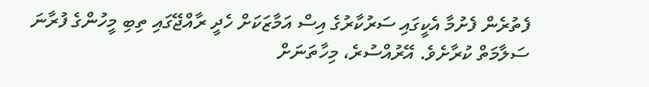ފެތުރެން ފެށުމާ އެކީގައި ސަރުކާރުގެ އިސް އަމާޒަކަށް ހެދީ ރާއްޖޭގައި ތިބި މީހުންގެ ފުރާނަ ސަލާމަތް ކުރާށެވެ. އޭރުއްސުރެ، މިހާތަނަށް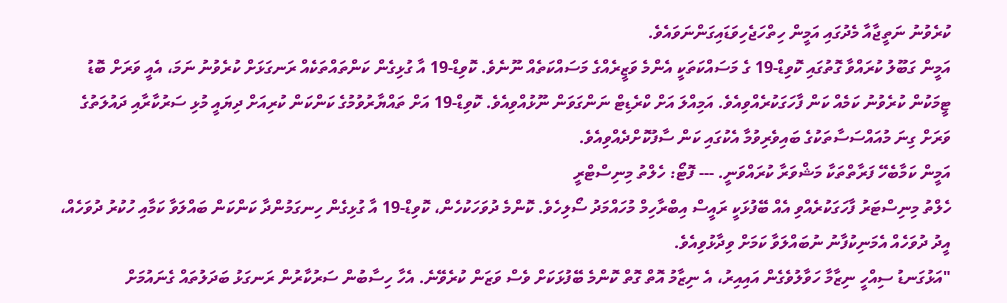ކުރެވުނު ނަތީޖާއާ މެދުގައި އަމީން ހިތްހަޖެހިވަޑައިގަންނަވައެވެ.
އަމީން ގަބޫލު ކުރައްވާ ގޮތުގައި ކޮވިޑް-19 ގެ މަސައްކަތަކީ އެންމެ ވަޒީރެއްގެ މަސައްކަތެއް ނޫނެވެ. ކޮވިޑް-19 އާ ގުޅިގެން ކަންތައްތަކެއް ރަނގަޅަށް ކުރެވުނު ނަމަ، އެއީ ވަރަށް ބޮޑު ޓީމަކުން ކުރެވުނު ކަމެއް ކަން ފާހަގަކުރެއްވިއެވެ. އަމިއްލަ އަށް ކްރެޑިޓް ނަންގަވަން ނޫޅުއްވިއެވެ. ކޮވިޑް-19 އަށް ތައްޔާރުވުމުގެ ކަންކަން ކުރިއަށް ދިޔައީ މުޅި ސަރުކާރާއި ދައުލަތުގެ ވަރަށް ގިނަ މުއައްސަސާތަކުގެ ބައިވެރިވުމާ އެކުގައި ކަން ސާފުކޮށްދެއްވިއެވެ.
އަމީން ކަމާބެހޭ ފަރާތްތަކާ މަޝްވަރާ ކުރައްވަނީ. --- ފޮޓޯ: ހެލްތު މިނިސްޓްރީ
ހެލްތު މިނިސްޓަރު ފާހަގަކުރެއްވި އެއް ބޭފުޅަކީ ރައީސް އިބްރާހިމް މުހައްމަދު ސޯލިހެވެ. ކޮންމެ ދުވަހަކުހެން، ކޮވިޑް-19 އާ ގުޅިގެން ހިނގަމުންދާ ކަންކަން ބައްލަވާ ކަމާއި ހުކުރު ދުވަހެއް، އީދު ދުވަހެއް އެމަނިކުފާނު ނުބައްލަވާ ކަމަށް ވިދާޅުވިއެވެ.
"އަޅުގަނޑު ސިއްހީ ނިޒާމާ ހަވާލުވެގެން އައިއިރު، އެ ނިޒާމު އޮތް ގޮތް ކޮންމެ ބޭފުޅަކަށް ވެސް ވަޒަން ކުރެވޭނެ. އެހާ ހިސާބުން ސަރުކާރުން ރަނގަޅު ބަދަލުތައް ގެނައުމަށް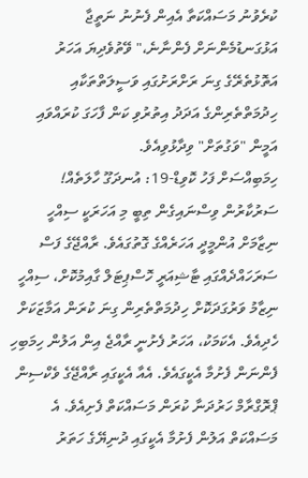ކުރެވުނު މަސައްކަތާ އެއިން ފެނުނު ނަތީޖާ އަޅުގަނޑުމެންނަށް ފެންނާނެ،" ވޭތުވެދިޔަ އަހަރު އަތޮޅުތެރޭގެ ގިނަ ރަށްރަށުގައި ވަސީލަތްތަކާއި ހިދުމަތްތެރިންގެ އަދަދު އިތުރުވި ކަން ފާހަގަ ކުރައްވައި އަމީން "ވަގުތަށް" ވިދާޅުވިއެވެ.
ހިމަބިއްސަށް ފަހު ކޮވިޑް-19: އުނދަގޫ ހާލަތެއް!
ސަރުކާރުން ވިސްނައިގެން ތިބީ މި އަހަރަކީ ސިއްހީ ނިޒާމަށް އުންމީދީ އަހަރެއްގެ ގޮތުގައެވެ. ރާއްޖޭގެ ފަސް ސަރަހައްދެއްގައި ޓާޝިއަރީ ހޮސްޕިޓަލް ގާއިމުކޮށް، ސިއްހީ ނިޒާމު ވަރުގަދަކޮށް ހިދުމަތްތެރިން ގިނަ ކުރަން އަމާޒަކަށް ހެދިއެވެ. އެކަމަކު، އަހަރު ފެށުނީ ރާއްޖެ އިން އަލުން ހިމަބިހި ފެންނަން ފެށުމާ އެކީގައެވެ. އެއާ އެކީގައި ރާއްޖޭގެ ވެކްސިން ޕްރޮގްރާމް ހަރުދަނާ ކުރަން މަސައްކަތް ފެށިއެވެ. އެ މަސައްކަތް އަލުން ފެށުމާ އެކީގައި ދުނިޔޭގެ ހަތަރު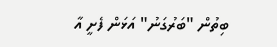ބިތުން "ބަރުގަނު" އަޅަން ފެށީ އާ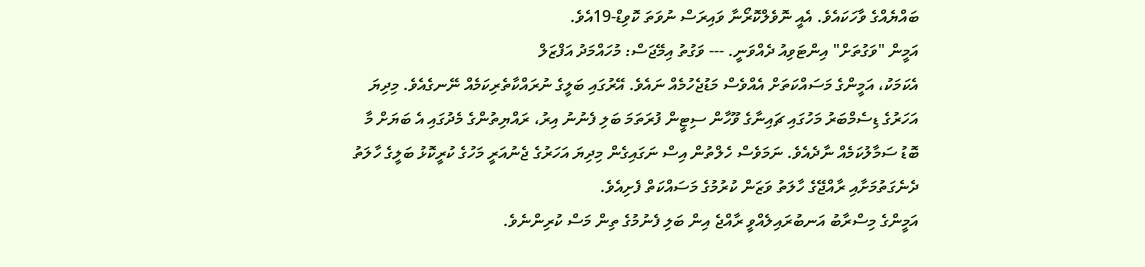ބައްޔެއްގެ ވާހަކައެވެ. އެއީ ނޮވެލްކޮރޯނާ ވައިރަސް ނުވަތަ ކޮވިޑް-19އެވެ.
އަމީން "ވަގުތަށް" އިންޓަވިއު ދެއްވަނީ. --- ވަގުތު އިމޭޖަސް: މުހައްމަދު އަފްޒަލް
އެކަމަކު، އަމީންގެ މަސައްކަތަށް އެއްވެސް މަޑުޖެހުމެއް ނައެވެ. އޭރުގައި ބަލީގެ ނުރައްކާތެރިކަމެއް ނޭނގެއެވެ. މިދިޔަ އަހަރުގެ ޑިސެމްބަރު މަހުގައި ޗައިނާގެ ވޫހާން ސިޓީން ފުރަތަމަ ބަލި ފެނުނު އިރު، ރައްޔިތުންގެ މެދުގައި އެ ބަޔަށް މާ ބޮޑު ސަމާލުކަމެއް ނާދެއެވެ. ނަމަވެސް ހެލްތުން އިސް ނަގައިގެން މިދިޔަ އަހަރުގެ ޖެނުއަރީ މަހުގެ ކުރީކޮޅު ބަލީގެ ހާލަތު ދެނެގަތުމަށާއި ރާއްޖޭގެ ހާލަތު ވަޒަން ކުރުމުގެ މަސައްކަތް ފެށިއެވެ.
އަމީންގެ މިސްރާބު އަނބުރައިލެއްވީ ރާއްޖެ އިން ބަލި ފެނުމުގެ ތިން މަސް ކުރިންނެވެ.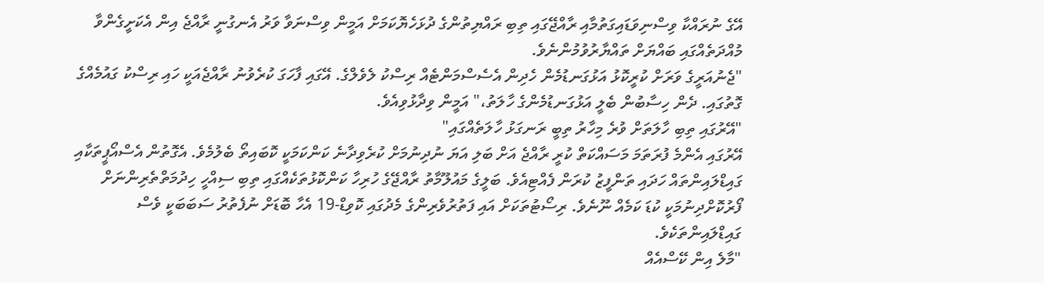އޭގެ ނުރައްކާ ވިސްނިވަޑައިގަތުމާއި ރާއްޖޭގައި ތިބި ރައްޔިތުންގެ ދުޅަހެޔޮކަމަށް އަމީން ވިސްނަވާ ވަރު އެނގުނީ ރާއްޖެ އިން އެކަށީގެންވާ މުއްދަތެއްގައި ބައްޔަށް ތައްޔާރުވުމުންނެވެ.
"ޖެނުއަރީގެ ވަރަށް ކުރީކޮޅު އަޅުގަނޑުމެން ހެދިން އެސެސްމަންޓެއް ރިސްކު ލެވެލްގެ. އޭގައި ފާހަގަ ކުރެވުނު ރާއްޖެއަކީ ހައި ރިސްކު ގައުމެއްގެ ގޮތުގައި. ދެން ހިސާބުން ބެލީ އަޅުގަނޑުމެންގެ ހާލަތު،" އަމީން ވިދާޅުވިއެވެ.
"އޭރުގައި ތިބި ހާލަތަށް ވުރެ މިހާރު ތިބީ ރަނގަޅު ހާލަތެއްގައި"
އޭރުގައި އެންމެ ފުރަތަމަ މަސައްކަތް ކުރީ ރާއްޖެ އަށް ބަލި އަޔަ ނުދިނުމަށް ކުރެވިދާނެ ކަންކަމަކީ ކޮބައިތޯ ބެލުމެވެ. އެގޮތުން އެސްއޯޕީތަކާއި ގައިޑްލައިންތައް ހަދައި ތަންފީޒު ކުރަން ފެއްޓިއެވެ. ބަލީގެ މައުލޫމާތު ރާއްޖޭގެ ހުރިހާ ކަންކޮޅުތަކެއްގައި ތިބި ސިއްހީ ހިދުމަތްތެރިންނަށް ފޯރުކޮށްދިނުމަކީ ކުޑަ ކަމެއް ނޫނެވެ. ރިސޯޓުތަކަށް އައި ފަތުރުވެރިންގެ މެދުގައި ކޮވިޑް-19 އެހާ ބޮޑަށް ނުފެތުރު ސަބަބަކީ ވެސް ގައިޑްލައިންތަކެވެ.
"މާލެ އިން ކޭސްއެއް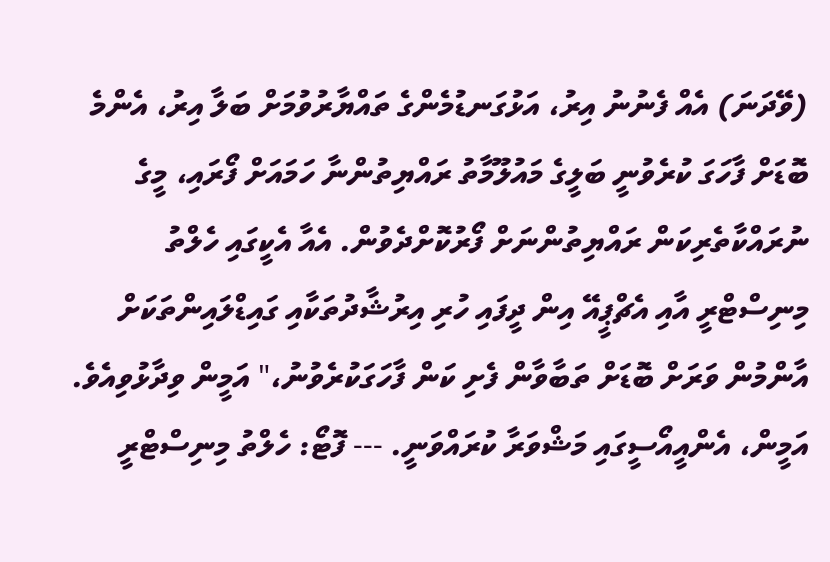(ވޭދަނަ) އެއް ފެނުނު އިރު، އަޅުގަނޑުމެންގެ ތައްޔާރުވުމަށް ބަލާ އިރު، އެންމެ ބޮޑަށް ފާހަގަ ކުރެވުނީ ބަލީގެ މައުލޫމާތު ރައްޔިތުންނާ ހަމައަށް ފޯރައި، މީގެ ނުރައްކާތެރިކަން ރައްޔިތުންނަށް ފޯރުކޮށްދެވުން. އެއާ އެކީގައި ހެލްތު މިނިސްޓްރީ އާއި އެޗްޕީއޭ އިން ދީފައި ހުރި އިރުޝާދުތަކާއި ގައިޑްލައިންތަކަށް އާންމުން ވަރަށް ބޮޑަށް ތަބާވާން ފެށި ކަން ފާހަގަކުރެވުނު،" އަމީން ވިދާޅުވިއެވެ.
އަމީން، އެންއީއޯސީގައި މަޝްވަރާ ކުރައްވަނީ. --- ފޮޓޯ: ހެލްތު މިނިސްޓްރީ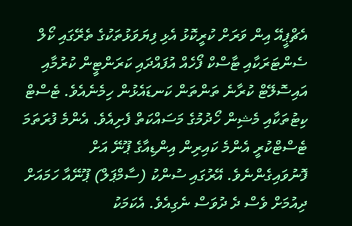އެޗްޕީއޭ އިން ވަރަށް ކުރީކޮޅު އެޅި ފިޔަވަޅުތަކުގެ ތެރޭގައި ކޯލް ސެންޓަރަކާއި ޓާސްކް ފޯހެއް އުފައްދައި ކަރަންޓީން ކުރުމާއި އައިސޮލޭޓް ކުރާނެ ތަންތަން ކަނޑައެޅުން ހިމެނެއެވެ. ޓެސްޓް ކިޓުތަކާއި މެޝިން ހޯދުމުގެ މަސައްކަތް ފެށިއެވެ. އެންމެ ފުރަތަމަ ޓެސްޓްކުރީ އެންމެ ކައިރިން އިންޑިއާގެ ޕޫނޭ އަށް ފޮނުވައިގެންނެވެ. އޭރުގައި ސުންކު (ސާމްޕަލް) ޕޫނޭއާ ހަމައަށް ދިއުމަށް ވެސް ދެ ދުވަސް ނެގިއެވެ. އެކަމަކު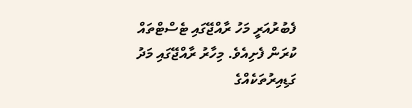ފެބުރުއަރީ މަހު ރާއްޖޭގައި ޓެސްޓްތައް ކުރަން ފެށިއެވެ. މިހާރު ރާއްޖޭގައި މަދު ގަޑިއިރުތަކެއްގެ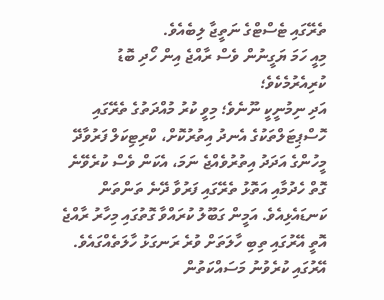ތެރޭގައި ޓެސްޓްގެ ނަތީޖާ ލިބެއެވެ.
މިއީ ހަމަ ޔަގީނުން ވެސް ރާއްޖެ އިން ހޯދި ބޮޑު ކުރިއެރުމެކެވެ؛
އަދި ނިމުނީކީ ނޫނެވެ؛ މިވީ ކުރު މުއްދަތުގެ ތެރޭގައި ހޮސްޕިޓަލްތަކުގެ އެނދު އިތުރުކޮށް، ކްރިޓިކަލް ފަރުވާދޭ މީހުންގެ އަދަދު އިތުރުވެއްޖެ ނަމަ، އެކަން ވެސް ކުރެވޭނެ ގޮތް ހެދުމާއި އަތޮޅު ތެރޭގައި ފަރުވާ ދޭނެ ތަންތަން ކަނޑައެޅިއެވެ. އަމީން ގަބޫލު ކުރައްވާ ގޮތުގައި މިހާރު ރާއްޖެ އޮތީ އޭރުގައި ތިބި ހާލަތަށް ވުރެ ރަނގަޅު ހާލަތެއްގައެވެ. އޭރުގައި ކުރެވުނު މަސައްކަތުން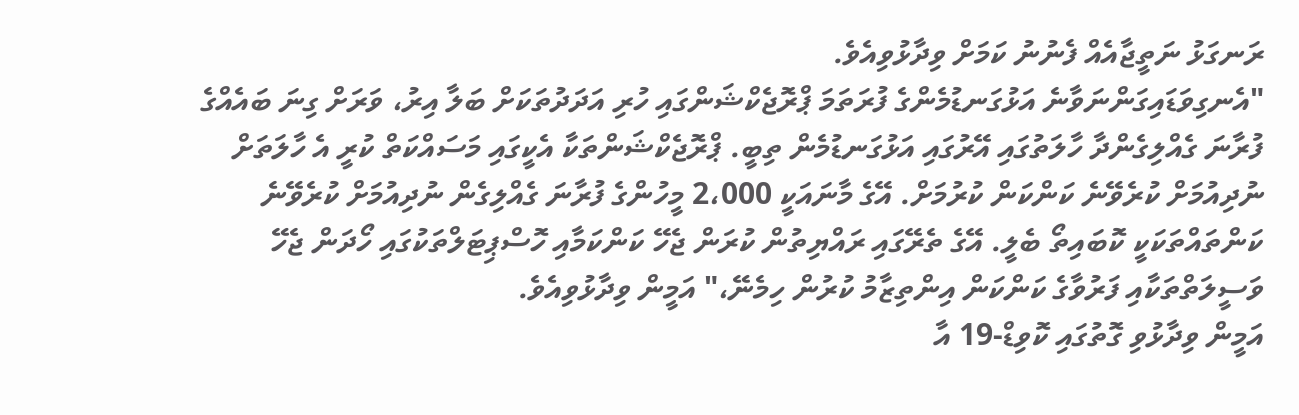ރަނގަޅު ނަތީޖާއެއް ފެނުނު ކަމަށް ވިދާޅުވިއެވެ.
"އެނގިވަޑައިގަންނަވާނެ އަޅުގަނޑުމެންގެ ފުރަތަމަ ޕްރޮޖެކްޝަންގައި ހުރި އަދަދުތަކަށް ބަލާ އިރު، ވަރަށް ގިނަ ބައެއްގެ ފުރާނަ ގެއްލިގެންދާ ހާލަތުގައި އޭރުގައި އަޅުގަނޑުމެން ތިބީ. ޕްރޮޖެކްޝަންތަކާ އެކީގައި މަސައްކަތް ކުރީ އެ ހާލަތަށް ނުދިއުމަށް ކުރެވޭނެ ކަންކަން ކުރުމަށް. އޭގެ މާނައަކީ 2،000 މީހުންގެ ފުރާނަ ގެއްލިގެން ނުދިއުމަށް ކުރެވޭނެ ކަންތައްތަކަކީ ކޮބައިތޯ ބެލީ. އޭގެ ތެރޭގައި ރައްޔިތުން ކުރަން ޖެހޭ ކަންކަމާއި ހޮސްޕިޓަލްތަކުގައި ހޯދަން ޖެހޭ ވަސީލަތްތަކާއި ފަރުވާގެ ކަންކަން އިންތިޒާމު ކުރުން ހިމެނޭ،" އަމީން ވިދާޅުވިއެވެ.
އަމީން ވިދާޅުވި ގޮތުގައި ކޮވިޑް-19 އާ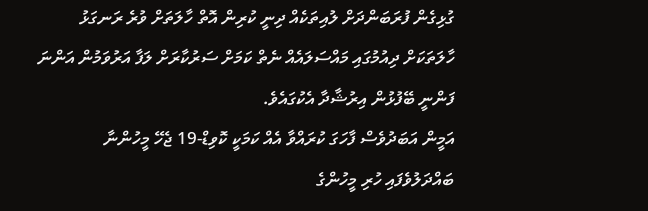ގުޅިގެން ފުރަބަންދަށް ލުއިތަކެއް ދިނީ ކުރިން އޮތް ހާލަތަށް ވުރެ ރަނގަޅު ހާލަތަކަށް ދިއުމުގައި މައްސަލައެއް ނެތް ކަމަށް ސަރުކާރަށް ލަފާ އަރުވަމުން އަންނަ ފަންނީ ބޭފުޅުން އިރުޝާދާ އެކުގައެވެ.
އަމީން އަބަދުވެސް ފާހަގަ ކުރައްވާ އެއް ކަމަކީ ކޮވިޑް-19 ޖެހޭ މީހުންނާ ބައްދަލުވެފައި ހުރި މީހުންގެ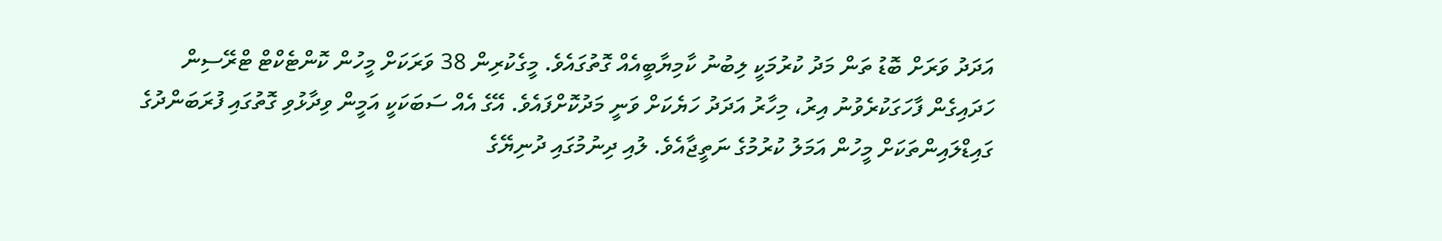އަދަދު ވަރަށް ބޮޑު ތަން މަދު ކުރުމަކީ ލިބުނު ކާމިޔާބީއެއް ގޮތުގައެވެ. މީގެކުރިން 38 ވަރަކަށް މީހުން ކޮންޓެކްޓް ޓްރޭސިން ހަދައިގެން ފާހަގަކުރެވުނު އިރު، މިހާރު އަދަދު ހަޔެކަށް ވަނީ މަދުކޮށްފައެވެ. އޭގެ އެއް ސަބަކަކީ އަމީން ވިދާޅުވި ގޮތުގައި ފުރަބަންދުގެ ގައިޑްލައިންތަކަށް މީހުން އަމަލު ކުރުމުގެ ނަތީޖާއެވެ. ލުއި ދިނުމުގައި ދުނިޔޭގެ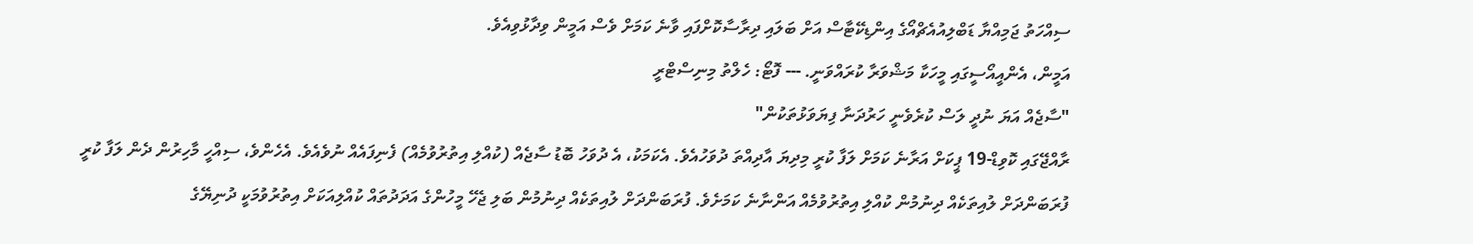ސިއްހަތު ޖަމިއްޔާ ޑަބްލިއުއެޗްއޯގެ އިންޑިކޭޓާސް އަށް ބަލައި ދިރާސާކޮށްފައި ވާނެ ކަމަށް ވެސް އަމީން ވިދާޅުވިއެވެ.
އަމީން، އެންއީއޯސީގައި މީހަކާ މަޝްވަރާ ކުރައްވަނީ. --- ފޮޓޯ: ހެލްތު މިނިސްޓްރީ
"ސާޖެއް އަޔަ ނުދީ ލަސް ކުރެވެނީ ހަރުދަނާ ފިޔަވަޅުތަކުން"
ރާއްޖޭގައި ކޮވިޑް-19 ޕީކަށް އަރާނެ ކަމަށް ލަފާ ކުރީ މިދިޔަ އާދިއްތަ ދުވަހުއެވެ. އެކަމަކު، އެ ދުވަހު ބޮޑު ސާޖެއް (ކުއްލި އިތުރުވުމެއް) ފެނިފައެއް ނުވެއެވެ. އެހެންވެ، ސިއްހީ މާހިރުން ދެން ލަފާ ކުރީ ފުރަބަންދަށް ލުއިތަކެއް ދިނުމުން ކުއްލި އިތުރުވުމެއް އަންނާނެ ކަމަށެވެ. ފުރަބަންދަށް ލުއިތަކެއް ދިނުމުން ބަލި ޖެހޭ މީހުންގެ އަދަދުތައް ކުއްލިއަކަށް އިތުރުވުމަކީ ދުނިޔޭގެ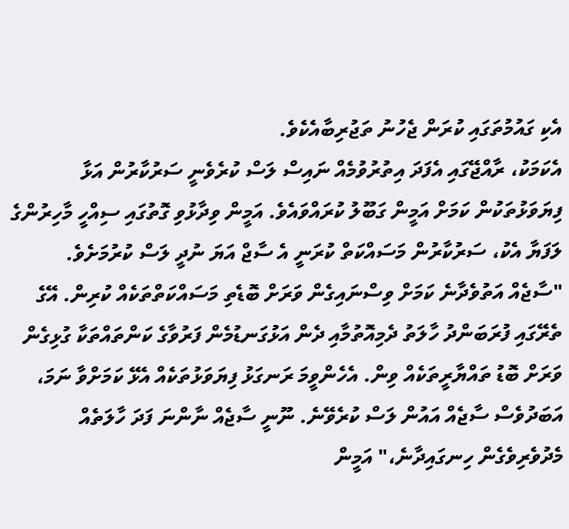އެކި ގައުމުތަގައި ކުރަން ޖެހުނު ތަޖުރިބާއެކެވެ.
އެކަމަކު، ރާއްޖޭގައި އެފަދަ އިތުރުވުމެއް ނައިސް ލަސް ކުރެވެނީ ސަރުކާރުން އަޅާ ފިޔަވަޅުތަކުން ކަމަށް އަމީން ގަބޫލު ކުރައްވައެވެ. އަމީން ވިދާޅުވި ގޮތުގައި ސިއްހީ މާހިރުންގެ ލަފަޔާ އެކު، ސަރުކާރުން މަސައްކަތް ކުރަނީ އެ ސާޖް އަޔަ ނުދީ ލަސް ކުރުމަށެވެ.
"ސާޖެއް އަތުވެދާނެ ކަމަށް ވިސްނައިގެން ވަރަށް ބޮޑެތި މަސައްކަތްތަކެއް ކުރިން. އޭގެ ތެރޭގައި ފުރަބަންދު ހާލަތު ދެމިއޮތުމާއި ދެން އަޅުގަނޑުމެން ފަރުވާގެ ކަންތައްތަކާ ގުޅިގެން ވަރަށް ބޮޑު ތައްޔާރީތަކެއް ވިން. އެހެންވީމަ ރަނގަޅު ފިޔަވަޅުތަކެއް އެޅޭ ކަމަށްވާ ނަމަ، އަބަދުވެސް ސާޖެއް އައުން ލަސް ކުރެވޭނެ. ނޫނީ ސާޖެއް ނާންނަ ފަދަ ހާލަތެއް މެދުވެރިވެގެން ހިނގައިދާނެ،" އަމީން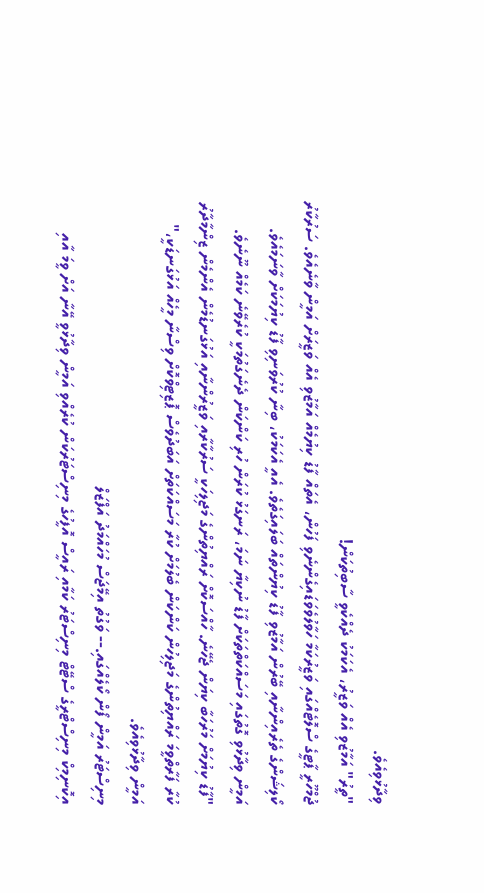ވިދާޅުވިއެވެ.
"ތީރު" އަމާޒުވި އެއް ވަޒީރު، އެކަމަކު ދެއްކެވީ ސާބިތުކަން!
ޖުމްހޫރީ ޕާޓީގެ ސްލޮޓެއްގައި ވަޒީރުކަމާ ހަވާލުވެވަޑައިގެންނެވި ފަހުން، އެތައް ފާޑު ކިޔުމެއް އަމާޒުވި އެއް ވަޒީރަށް އަމީން ވާނެއެވެ. ސަރުކާރު ކޯލިޝަންގެ ތެރެއިންނާއި ބޭރުން އަމާޒުވި ފާޑު ކިޔުންތައް ބަލައިގަތެވެ. އެއީ އެކަމަކު، ބިނާ ކުރުވަނިވި ފާޑު ކިޔުމަކަށް ވާނަމައެވެ. އަމީން ވިދާޅުވި ގޮތުގައި މަސައްކަތްތަކަށް ފާޑު ނުކިޔާ ނަމަ، ރަނގަޅު ކުރަން ހުރި ކަންކަން ދެނެގަތުމަކީ ކުރެވޭނެ ކަމެއް ނޫނެވެ.
"ފާޑު ކިޔުމަށް މަރުހަބާ ކިޔަން ޖެހޭނެ. ހާއްސަކޮށް ރައްޔިތުންގެ މަޖިލިހަކީ ސަރުކާރާއި ވަޒީރުންނާއި އަޅުގަނޑުމެން އެންމެން ޒިންމާދާރު ކުރާ ފަރާތްވީމަ ރައްޔިތުންގެ މަޖިލިހުން ކަންކަން ބެލުމަށް ކުރާ މަސައްކަތަށް އަބަދުވެސް ޕޮޒިޓިވްކޮށް ވިސްނާ މީހެއް އަޅުގަނޑަކީ،" އަމީން ވިދާޅުވިއެވެ.
މިނިސްޓަރު އަމީން ފޯން ކޯލެއްގައި.-- ވަގުތު އިމޭޖަސް މުހައްމަދު އަފްޒަލް
އިކޮނިމިކް މިނިސްޓްރީގެ ސްޓޭޓް މިނިސްޓަރު ކަމާއި ރައީސް އޮފީހުގެ މިނިސްޓަރުކަން ކުރެއްވި އަމީން ވިދާޅުވީ އޭނާ އަށް ވީމަ އާއި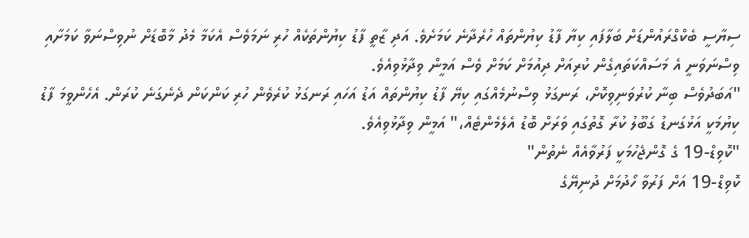ސިޔާސީ ބެކްގްރައުންޑަށް ބަލާފައި ކިޔާ ފާޑު ކިޔުންތައް ހުރެދާނެ ކަމަށެވެ. އަދި ޒާތީ ފާޑު ކިޔުންތަކެއް ހުރި ނަމަވެސް އެކަމާ މެދު މާބޮޑަށް ނުވިސްނަވާ ކަމަށާއި ވިސްނަވަނީ އެ މަސައްކަތައިގެން ކުރިއަށް ދިއުމަށް ކަމަށް ވެސް އަމީން ވިދާޅުވިއެވެ.
"އަބަދުވެސް ބިނާ ކުރުވަނިވިކޮށް، ރަނގަޅު ވިސްނުމެއްގައި ކިޔޭ ފާޑު ކިޔުންތައް އަޑު އަހައި ރަނގަޅު ކުރެވެން ހުރި ކަންކަން ދެނެގަނެ ކުރަން. އެހެންވީމަ ފާޑު ކިޔުމަކީ އަޅުގަނޑު ގަބޫލު ކުރާ ގޮތުގައި ވަރަށް ބޮޑު އެލެމެންޓެއް،" އަމީން ވިދާޅުވިއެވެ.
"ކޮވިޑް-19 ގެ ގޮންޖެހުމަކީ ފަރުވާއެއް ނެތުން"
ކޮވިޑް-19 އަށް ފަރުވާ ހޯދުމަށް ދުނިޔޭގެ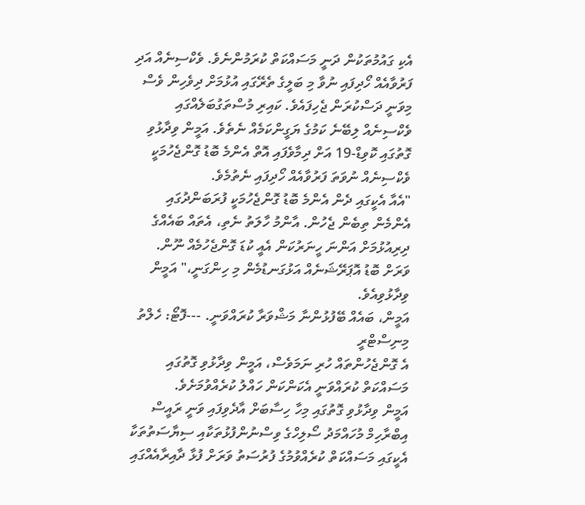އެކި ގައުމުތަކުން ދަނީ މަސައްކަތް ކުރަމުންނެވެ. ވެކްސިނެއް އަދި ފަރުވާއެއް ހޯދިފައި ނުވާ މި ބަލީގެ ތެރޭގައި އުޅުމަށް ދިވެހިން ވެސް މިވަނީ ދަސްކުރަން ޖެހިފައެވެ. ކައިރި މުސްތަގުބަލެއްގައި ވެކްސިނެއް ލިބޭނެ ކަމުގެ ޔަގީންކަމެއް ނެތެވެ. އަމީން ވިދާޅުވި ގޮތުގައި ކޮވިޑް-19 އަށް ދިމާވެފައި އޮތް އެންމެ ބޮޑު ގޮންޖެހުމަކީ ވެކްސިނެއް ނުވަތަ ފަރުވާއެއް ހޯދިފައި ނެތުމެވެ.
"އެއާ އެކީގައި ދެން އެންމެ ބޮޑު ގޮންޖެހުމަކީ ފުރަބަންދުގައި އެންމެން ތިބެން ޖެހުން. އާންމު ހާލަތު ނެތި، އެތައް ބައެއްގެ ދިރިއުޅުމަށް އަންނަ ހީނަރުކަން އެއީ ކުޑަ ގޮންޖެހުމެއް ނޫން. ވަރަށް ބޮޑު އޮޕަރޭޝަނެއް އަޅުގަނޑުމެން މި ހިންގަނީ،" އަމީން ވިދާޅުވިއެވެ.
އަމީން، ބައެއް ބޭފުޅުންނާ މަޝްވަރާ ކުރައްވަނީ. ---ފޮޓޯ: ހެލްތު މިނިސްޓްރީ
އެ ގޮންޖެހުންތައް ހުރި ނަމަވެސް، އަމީން ވިދާޅުވި ގޮތުގައި މަސައްކަތް ކުރައްވަނީ އެކަންކަން ހައްލު ކުރެއްވުމަށެވެ.
އަމީން ވިދާޅުވި ގޮތުގައި މިހާ ހިސާބަށް އާދެވިފައި ވަނީ ރައީސް އިބްރާހިމް މުހައްމަދު ސޯލިހްގެ ވިސްނުންފުޅުތަކާއި ސިޔާސަތުތަކާ އެކީގައި މަސައްކަތް ކުރެއްވުމުގެ ފުރުސަތު ވަރަށް ފުޅާ ދާއިރާއެއްގައި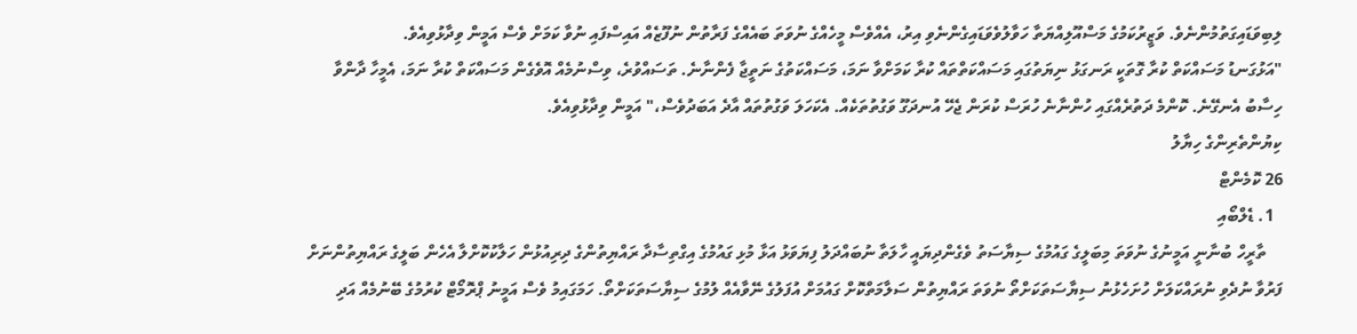ލިބިވަޑައިގަތުމުންނެވެ. ވަޒީރުކަމުގެ މަސްއޫލިއްޔަތާ ހަވާލުވެވަޑައިގެންނެވި އިރު، އެއްވެސް މީހެއްގެ ނުވަތަ ބައެއްގެ ފަރާތުން ނުފޫޒެއް އައިސްފައި ނުވާ ކަމަށް ވެސް އަމީން ވިދާޅުވިއެވެ.
"އަޅުގަނޑު މަސައްކަތް ކުރާ ގޮތަކީ ރަނގަޅު ނިޔަތުގައި މަސައްކަތްތައް ކުރާ ކަމަށްވާ ނަމަ، މަސައްކަތުގެ ނަތީޖާ ފެންނާނެ. ތަސައްވުރެ، ވިސްނުމެއް އޮވެގެން މަސައްކަތް ކުރާ ނަމަ، އެމީހާ ދާންވާ ހިސާބު އެނގޭނެ. ކޮންމެ ދަތުރެއްގައި ހުންނާނެ ހުރަސް ކުރަން ޖެހޭ އުނދަގޫ ވަގުތުތަކެއް. އެކަހަލަ ވަގުތުތައް އާދެ އަބަދުވެސް،" އަމީން ވިދާޅުވިއެވެ.
ކިޔުންތެރިންގެ ހިޔާލު
26 ކޮމެންޓް
  1. ޑެލްބޯއި
    ތާރީހް ބުނާނީ އަމީނުގެ ނުވަތަ މިބަލީގެ ގައުމުގެ ސިޔާސަތު ވެގެންދިޔައީ ހާލަތާ ނުބައްދަލު ފިޔަވަޅު އަޅާ މުޅި ގައުމުގެ އިގްތިސާދާ ރައްޔިތުންގެ ދިރިއުޅުން ހަލާކުކޮށްލާ އެހެން ބަލީގެ ރައްޔިތުންނަށް ފަރުވާ ނުދެވި ނުރައްކަލަށް ހުށަހެޅުނު ސިޔާސަތަކަށްތޯ ނުވަތަ ރައްޔިތުން ސަލާމަތްކޮށް ގައުމަށް އުފަލުގެ ނޭވާއެއް ލުމުގެ ސިޔާސަތަކަށްތޯ. ހަމަގައިމު ވެސް އަމީނު ޕްރޮމޯޓް ކުރުމުގެ ބޭނުމެއް އަދި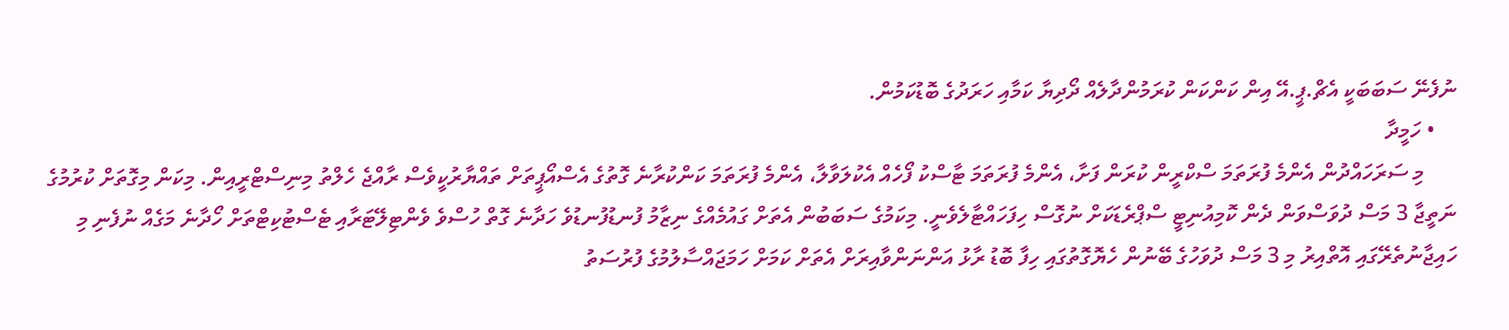ނުފެނޭ ސަބަބަކީ އެޗް.ޕީ.އޭ އިން ކަންކަން ކުރަމުންދާލެއް ދޯދިޔާ ކަމާއި ހަރަދުގެ ބޮޑުކަމުން.
    • ހަމީދާ
      މި ސަރަހައްދުން އެންމެ ފުރަތަމަ ސްކްރީން ކުރަން ފަށާ، އެންމެ ފުރަތަމަ ޓާސްކު ފޯހެއް އެކުލަވާލާ، އެންމެ ފުރަތަމަ ކަންކުރާނެ ގޮތުގެ އެސްއޯޕީތަށް ތައްޔާރުކީވެސް ރާއްޖެ ހެލްތު މިނިސްޓްރީއިން. މިކަން މިގޮތަށް ކުރުމުގެ ނަތީޖާ 3 މަސް ދުވަސްވަން ދެން ކޮމިއުނިޓީ ސްޕްރެޑަކަށް ނުގޮސް ހިފަހައްޓާލެވެނީ. މިކަމުގެ ސަބަބުން އެތަށް ގައުމެއްގެ ނިޒާމު ފުނޑުފުނޑުވެ ހަދާނެ ގޮތް ހުސްވެ ވެންޓިލޭޓަރާއި ޓެސްޓުކިޓްތަށް ހޯދާނެ މަގެއް ނުފެނި މި ހައިޖާނުތެރޭގައި އޮތްއިރު މި 3 މަސް ދުވަހުގެ ބޭނުން ހެޔޮގޮތުގައި ހިފާ ބޮޑު ރާޅު އަންނަންވާއިރަށް އެތަށް ކަމަށް ހަމަޖައްސާލުމުގެ ފުރުސަތު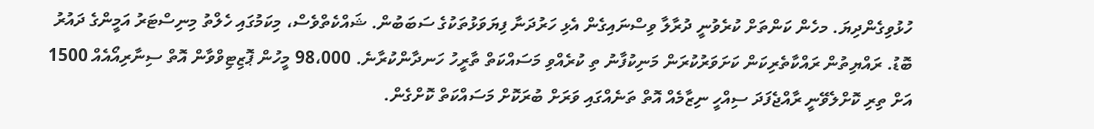ހުޅުވިގެންދިޔަ. މހެން ކަންތަށް ކުރެވުނީ ދުރާލާ ވިސްނައިގެން އެޅި ހަރުދަނާ ފިޔަވަޅުތަކުގެ ސަބަބުން. ޝައްކެތްވެސް، މިކަމުގައި ހެލްތު މިނިސްޓަރު އަމީންގެ ދައުރު ބޮޑު. ރައްޔިތުން ރައްކާތެރިކަން ކަށަވަރުކުރަން މަނިކުފާނު ތި ކުރެއްވި މަސައްކަތް ތާރީހު ހަނދާންކުރާނެ. 98،000 މީހުން ޕޮޒިޓިވްވާން އޮތް ސިނާރިއޯއެއް 1500 އަށް ތިރި ކޮށްލެވޭނީ ރާއްޖެފަދަ ސިއްހީ ނިޒާމެއް އޮތް ތަނެއްގައި ވަރަށް ބުރަކޮށް މަސައްކަތް ކޮށްގެން.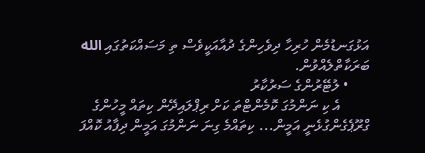އަޅުގަނޑުމެން ހުރިހާ ދިވެހިންގެ ދުއާއަކީވެސް ތި މަސައްކަތުގައި الله ބަރަކާތްލެއްވުން.
      • ލުޓޭރުންގެ ސަރުކާރު
        އެ ކި ނަންމުގަ ކޮމެންޓްތަ ކަށް ރިޕްލައިދޭން ކިތައް މީހުންގެ ގްރޫޕެގެންގުޅެނީ އަމީން... ކިތައްމެ ގިނަ ނަންމުގަ އަމީން ދިފާއު ކޮއްފަ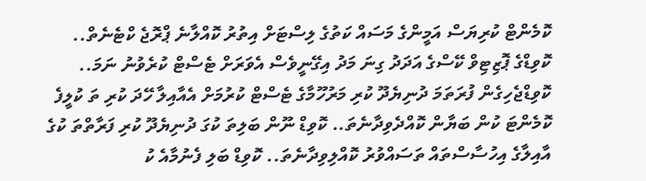ކޮމެންޓް ކުރިޔަސް އަމީންގެ މަސައް ކަތުގެ ލިސްޓަށް އިތުރު ކޮއްލާނެ ޕްރޮޖެ ކްޓެނެތް.. ކޮވިޑްގެ ޕޮޒިޓިވް ކޭސްގެ އަދަދު ގިނަ މަދު އިގޭނީވެސް އެވަރަށް ޓެސްޓް ކުރެވުނު ނަމަ.. ކޮވިޑްޖެހިގެން ފުރަތަމަ ދުނިޔެދޫ ކުރި މަރުހޫމާގެ ޓެސްޓް ކުރުމަށް އެއާއިލާ ހޭދަ ކުރި ތަ ކުލީފެ ކޮމެންޓަ ކުން ބަޔާން ކޮއްދެވިދާނެތަ.. ކޮވިޑް ނޫން ބަލިތަ ކުގަ ދުނިޔެދޫ ކުރި ފަރާތްތަ ކުގެ އާއިލާގެ އިހުސާސްތައް ތަސައްވުރު ކޮއްލިވިދާނެތަ.. ކޮވިޑް ބަލި ފެނުމާއެ ކު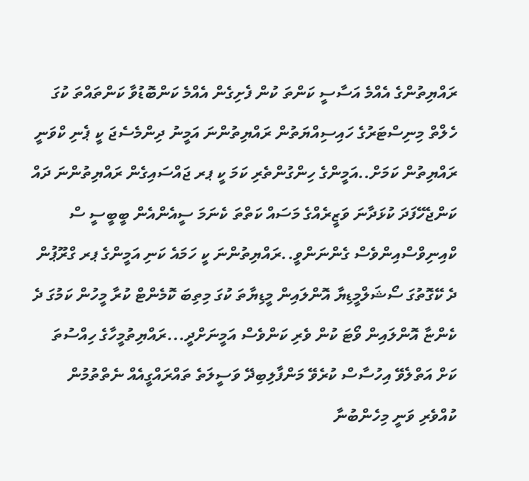ރައްޔިތުންގެ އެއްމެ އަސާސީ ކަންތަ ކުން ފެށިގެން އެއްމެ ކަންބޮޑުވާ ކަންތައްތަ ކުގަ ހެލްތް މިނިސްޓަރުގެ ހައިސިއްޔަތުން ރައްޔިތުންނަ އަމީނު ދިންމެސެޖަ ކީ ޕެނި ކްވަނީ ރައްޔިތުން ކަމަށް..އަމީންގެ ހިންގުންތެރި ކަމަ ކީ ޕރ ޖައްސައިގެން ރައްޔިތުންނަ ދައް ކަންޖެހޭފަދަ ކުޅަދާނަ ވަޒީރެއްގެ މަސައް ކަތްތަ ކެނަމަ ސީއެންއެން ބީބީސީ ސް ކްއިނިވްސްއިންވެސް ގެންނަންވީ..ރައްޔިތުންނަ ކީ ހަމައެ ކަނި އަމީންގެ ޕރ ގްރޫޕުން ދެ ކޭގޮތުގަ ސޯޝަލްމީޑިޔާ އޮންލައިން މީޑިޔާތަ ކުގަ މިތިބަ ކޮމެންޓް ކުރާ މީހުން ކަމުގަ ދެ ކެންޏާ އޮންލައިން ވޯޓަ ކުން ވެރި ކަންވެސް އަމީނަށްދީ...ރައްޔިތުމީހާގެ ހިއްސުތަ ކަށް އަތްލެވޭ އިހުސާސް ކުރެވޭ މަންފާލިބިދޭ ވަސީލަތެ ތައްރައްގީއެއް ނެތްތުމުން ކުއްވެރި ވަނީ މިހެންބުނާ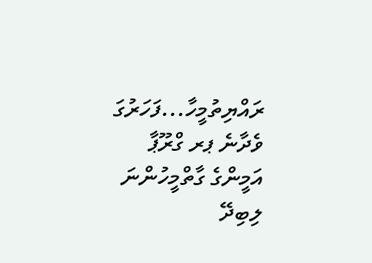ރައްޔިތުމީހާ...ފަހަރުގަ ވެދާނެ ޕރ ގްރޫޕާ އަމީންގެ ގާތްމީހުންނަ ލިބިދޭ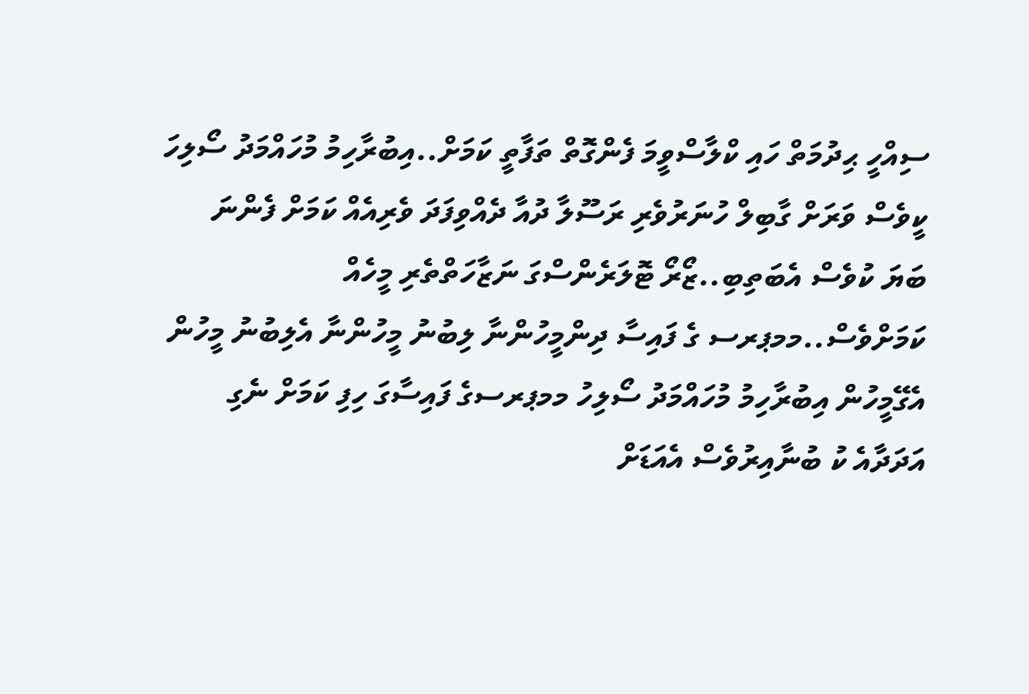ސިއްހީ ޙިދުމަތް ހައި ކްލާސްވީމަ ފެންގޮތް ތަފާތީ ކަމަށް..އިބުރާހިމު މުހައްމަދު ސޯލިހަ ކީވެސް ވަރަށް ގާބިލް ހުނަރުވެރި ރަސޫލާ ދުއާ ދެއްވިފަދަ ވެރިއެއް ކަމަށް ފެންނަ ބަޔަ ކުވެސް އެބަތިބި..ޒޯރޯ ޓޮލަރެންސްގަ ނަޒާހަތްތެރި މީހެއް ކަމަށްވެސް..މމޕރސ ގެ ފައިސާ ދިންމީހުންނާ ލިބުނު މީހުންނާ އެލިބުނު މީހުން އެގޭމީހުން އިބުރާހިމު މުހައްމަދު ސޯލިހު މމޕރސގެ ފައިސާގަ ހިފި ކަމަށް ނެގި އަދަދާއެ ކު ބުނާއިރުވެސް އެއަޑަށް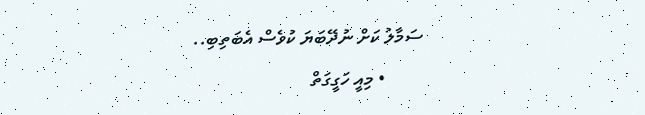ސަމާލު ކަށް ނުދޭބަޔަ ކުވެސް އެބަތިބި..
        • މިއީ ހަގީގަތް